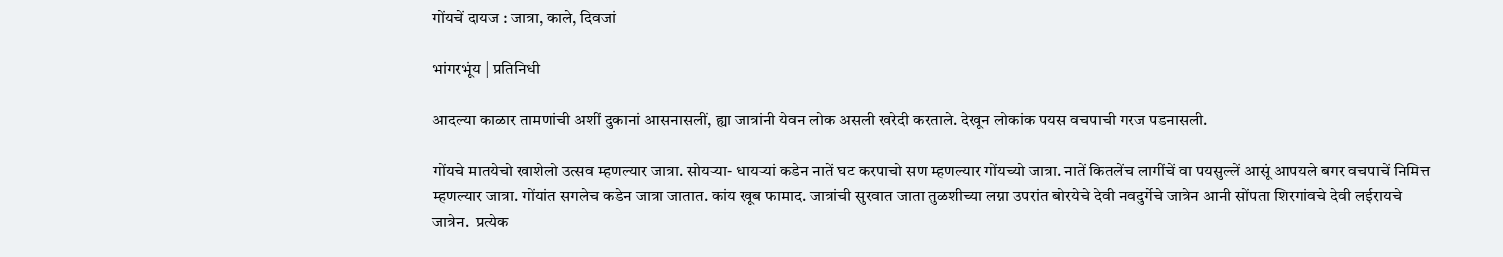गोंयचें दायज : जात्रा, काले, दिवजां

भांगरभूंय | प्रतिनिधी

आदल्या काळार तामणांची अशीं दुकानां आसनासलीं, ह्या जात्रांनी येवन लोक असली खरेदी करताले. देखून लोकांक पयस वचपाची गरज पडनासली.

गोंयचे मातयेचो खाशेलो उत्सव म्हणल्यार जात्रा. सोयऱ्या- धायऱ्यां कडेन नातें घट करपाचो सण म्हणल्यार गोंयच्यो जात्रा. नातें कितलेंच लागींचें वा पयसुल्लें आसूं आपयले बगर वचपाचें निमित्त म्हणल्यार जात्रा. गोंयांत सगलेच कडेन जात्रा जातात. कांय खूब फामाद. जात्रांची सुरवात जाता तुळशीच्या लग्ना उपरांत बोरयेचे देवी नवदुर्गेचे जात्रेन आनी सोंपता शिरगांवचे देवी लईरायचे जात्रेन.  प्रत्येक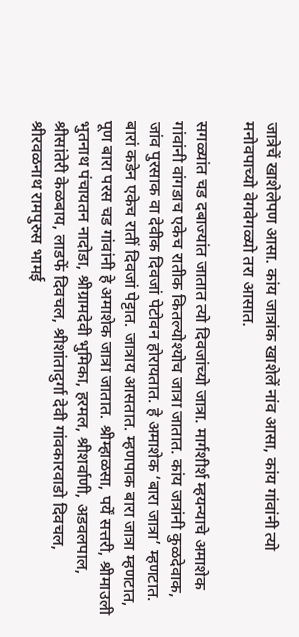जात्रेचें खाशेलेपण आसा. कांय जात्रांक खाशेलें नांव आसा, कांय गांवांनी त्यो मनोवपाच्यो वेगवेगळ्यो तरा आसात.

सगळ्यांत चड दबाज्यांत जातात त्यो दिवजांच्यो जात्रा. मार्गशीर्श म्हयन्याचे अमाशेक गांवांनी वांगडाच एकेच रातीक कितल्योश्योच जात्रा जातात. कांय जत्रांनी कुळदेवाक, जांव पुरसाक वा देवीक दिवजां पेटोवन होरायतात. हे अमाशेक ‘बारा जात्रा’ म्हणटात.  बारां कडेन एकेच रातीं दिवजां पेट्टात. जात्राय आसतात. म्हणपाक बारा जात्रा म्हणटात, पूण बारा परस चड गांवांनी हे अमाशेक जात्रा जातात. श्रीम्हाळसा, पर्यें सत्तरी, श्रीमाउली भुतनाथ पंचायतन नादोडा, श्रीग्रामदेवी भुमिका, हरमल, श्रीशर्वाणी, अडवलपाल, श्रीसांतेरी केळबाय, लाडफें दिवचल, श्रीशांतादुर्गा देवी गांवकारवाडो दिवचल, श्रीरवळनाथ रामपुरुस भामई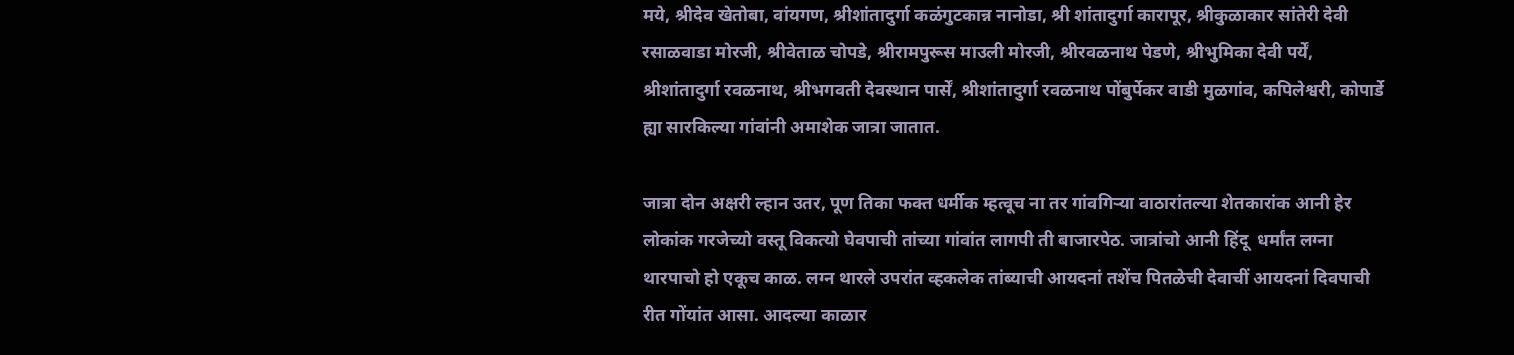मये, श्रीदेव खेतोबा, वांयगण, श्रीशांतादुर्गा कळंगुटकान्न नानोडा, श्री शांतादुर्गा कारापूर, श्रीकुळाकार सांतेरी देवी रसाळवाडा मोरजी, श्रीवेताळ चोपडे, श्रीरामपुरूस माउली मोरजी, श्रीरवळनाथ पेडणे, श्रीभुमिका देवी पर्यें, श्रीशांतादुर्गा रवळनाथ, श्रीभगवती देवस्थान पार्सें, श्रीशांतादुर्गा रवळनाथ पोंबुर्पेकर वाडी मुळगांव, कपिलेश्वरी, कोपार्डे ह्या सारकिल्या गांवांनी अमाशेक जात्रा जातात.

जात्रा दोन अक्षरी ल्हान उतर, पूण तिका फक्त धर्मीक म्हत्वूच ना तर गांवगिऱ्या वाठारांतल्या शेतकारांक आनी हेर लोकांक गरजेच्यो वस्तू विकत्यो घेवपाची तांच्या गांवांत लागपी ती बाजारपेठ. जात्रांचो आनी हिंदू  धर्मांत लग्ना थारपाचो हो एकूच काळ. लग्न थारले उपरांत व्हकलेक तांब्याची आयदनां तशेंच पितळेची देवाचीं आयदनां दिवपाची रीत गोंयांत आसा. आदल्या काळार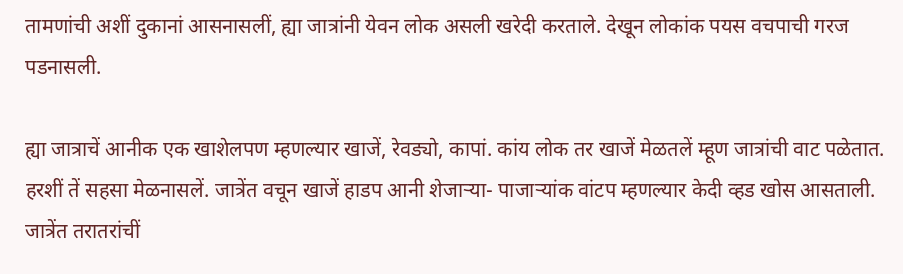तामणांची अशीं दुकानां आसनासलीं, ह्या जात्रांनी येवन लोक असली खरेदी करताले. देखून लोकांक पयस वचपाची गरज पडनासली.

ह्या जात्राचें आनीक एक खाशेलपण म्हणल्यार खाजें, रेवड्यो, कापां. कांय लोक तर खाजें मेळतलें म्हूण जात्रांची वाट पळेतात.  हरशीं तें सहसा मेळनासलें. जात्रेंत वचून खाजें हाडप आनी शेजाऱ्या- पाजाऱ्यांक वांटप म्हणल्यार केदी व्हड खोस आसताली. जात्रेंत तरातरांचीं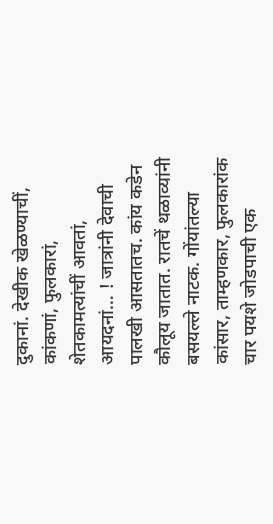दुकानां. देखीक खेळण्याचीं, कांकणां, फुलकारां, शेतकामत्यांचीं आवतां, आयदनां… ! जात्रांनी देवाची पालखी आसतातच. कांय कडेन कौलूय जातात. रातचें थळाव्यांनी बसयल्ले नाटक. गोंयांतल्या कांसार, ताम्हणकार, फुलकारांक चार पयशे जोडपाची एक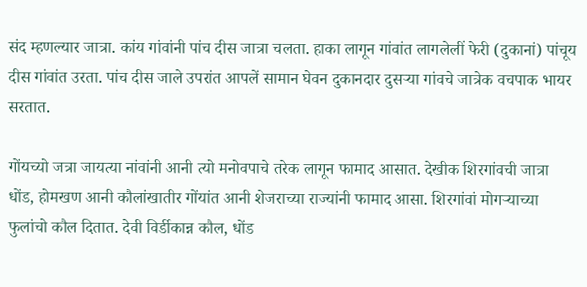संद म्हणल्यार जात्रा. कांय गांवांनी पांच दीस जात्रा चलता. हाका लागून गांवांत लागलेलीं फेरी (दुकानां) पांचूय दीस गांवांत उरता. पांच दीस जाले उपरांत आपलें सामान घेवन दुकानदार दुसऱ्या गांवचे जात्रेक वचपाक भायर सरतात.

गोंयच्यो जत्रा जायत्या नांवांनी आनी त्यो मनोवपाचे तरेक लागून फामाद आसात. देखीक शिरगांवची जात्रा धोंड, होमखण आनी कौलांखातीर गोंयांत आनी शेजराच्या राज्यांनी फामाद आसा. शिरगांवां मोगऱ्याच्या फुलांचो कौल दितात. देवी विर्डीकान्न कौल, धोंड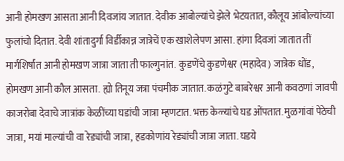आनी होमखण आसता आनी दिवजांय जातात. देवीक आबोल्यांचे झेले भेटयतात, कौलूय आंबोल्यांच्या फुलांचो दितात. देवी शांतादुर्गा विर्डीकान्न जात्रेचें एक खाशेलेपण आसा. हांगा दिवजां जातात तीं मार्गशिर्षांत आनी होमखण जात्रा जाता ती फाल्गुनांत.  कुडणेंचे कुडणेश्वर (महादेव) जात्रेक धोंड, होमखण आनी कौल आसता. ह्यो तिनूय जत्रा पंचमीक जातात. कळंगुटे बाबरेश्वर आनी कवठणां जावपी काजरोबा देवाचे जात्रांक केळींच्या घडांची जात्रा म्हणटात. भक्त केळ्यांचे घड ओंपतात. मुळगांवां पेठेची जात्रा, मयां माल्यांची वा रेड्यांची जात्रा, हडकोणांय रेड्यांची जात्रा जाता. घडये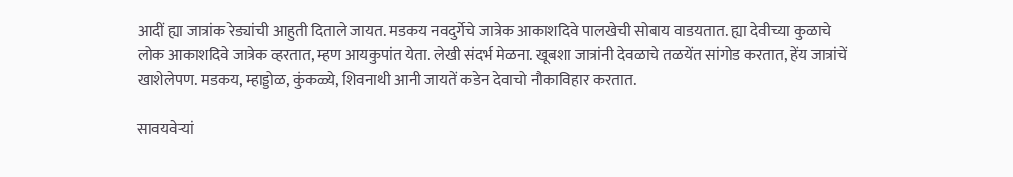आदीं ह्या जात्रांक रेड्यांची आहुती दिताले जायत. मडकय नवदुर्गेचे जात्रेक आकाशदिवे पालखेची सोबाय वाडयतात. ह्या देवीच्या कुळाचे लोक आकाशदिवे जात्रेक व्हरतात, म्हण आयकुपांत येता. लेखी संदर्भ मेळना. खूबशा जात्रांनी देवळाचे तळयेंत सांगोड करतात, हेंय जात्रांचें खाशेलेपण. मडकय, म्हाड्डोळ, कुंकळ्ये, शिवनाथी आनी जायतें कडेन देवाचो नौकाविहार करतात.

सावयवेऱ्यां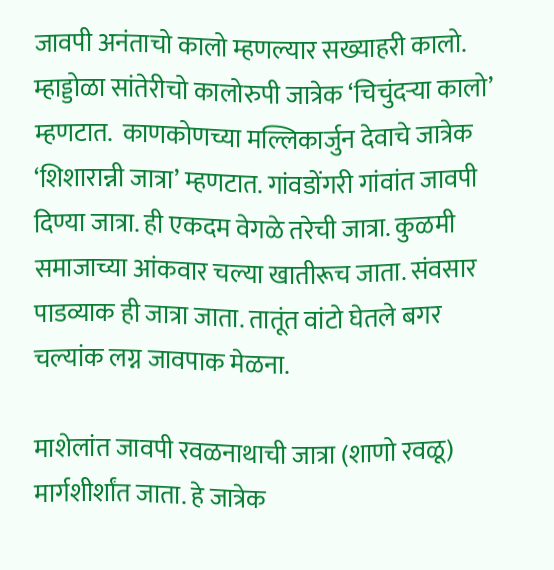जावपी अनंताचो कालो म्हणल्यार सख्याहरी कालो. म्हाड्डोळा सांतेरीचो कालोरुपी जात्रेक ‘चिचुंदऱ्या कालो’ म्हणटात.  काणकोणच्या मल्लिकार्जुन देवाचे जात्रेक ‘शिशारान्नी जात्रा’ म्हणटात. गांवडोंगरी गांवांत जावपी दिण्या जात्रा. ही एकदम वेगळे तरेची जात्रा. कुळमी समाजाच्या आंकवार चल्या खातीरूच जाता. संवसार पाडव्याक ही जात्रा जाता. तातूंत वांटो घेतले बगर चल्यांक लग्न जावपाक मेळना.

माशेलांत जावपी रवळनाथाची जात्रा (शाणो रवळू) मार्गशीर्शांत जाता. हे जात्रेक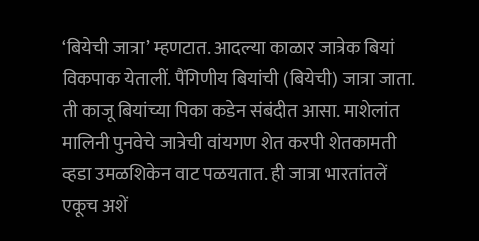‘बियेची जात्रा’ म्हणटात. आदल्या काळार जात्रेक बियां विकपाक येतालीं. पैंगिणीय बियांची (बियेची) जात्रा जाता. ती काजू बियांच्या पिका कडेन संबंदीत आसा. माशेलांत मालिनी पुनवेचे जात्रेची वांयगण शेत करपी शेतकामती व्हडा उमळशिकेन वाट पळयतात. ही जात्रा भारतांतलें एकूच अशें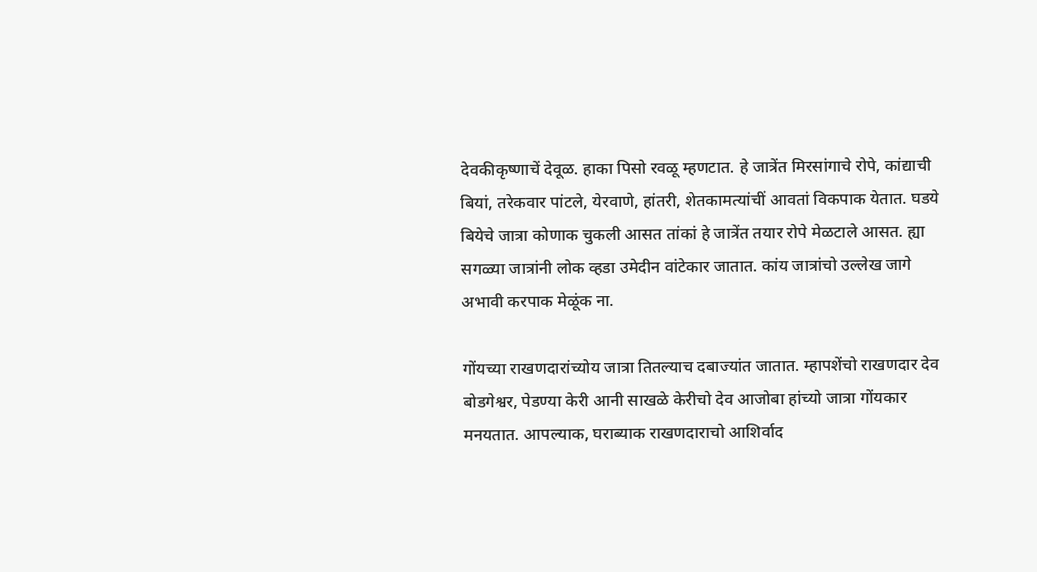देवकीकृष्णाचें देवूळ. हाका पिसो रवळू म्हणटात. हे जात्रेंत मिरसांगाचे रोपे, कांद्याची बियां, तरेकवार पांटले, येरवाणे, हांतरी, शेतकामत्यांचीं आवतां विकपाक येतात. घडये बियेचे जात्रा कोणाक चुकली आसत तांकां हे जात्रेंत तयार रोपे मेळटाले आसत. ह्या सगळ्या जात्रांनी लोक व्हडा उमेदीन वांटेकार जातात. कांय जात्रांचो उल्लेख जागे अभावी करपाक मेळूंक ना.

गोंयच्या राखणदारांच्योय जात्रा तितल्याच दबाज्यांत जातात. म्हापशेंचो राखणदार देव बोडगेश्वर, पेडण्या केरी आनी साखळे केरीचो देव आजोबा हांच्यो जात्रा गोंयकार मनयतात. आपल्याक, घराब्याक राखणदाराचो आशिर्वाद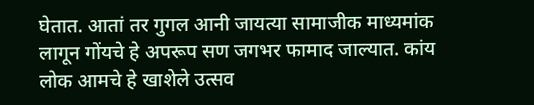घेतात. आतां तर गुगल आनी जायत्या सामाजीक माध्यमांक लागून गोंयचे हे अपरूप सण जगभर फामाद जाल्यात. कांय लोक आमचे हे खाशेले उत्सव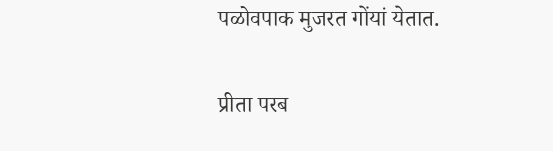पळोवपाक मुजरत गोंयां येतात.

प्रीता परब